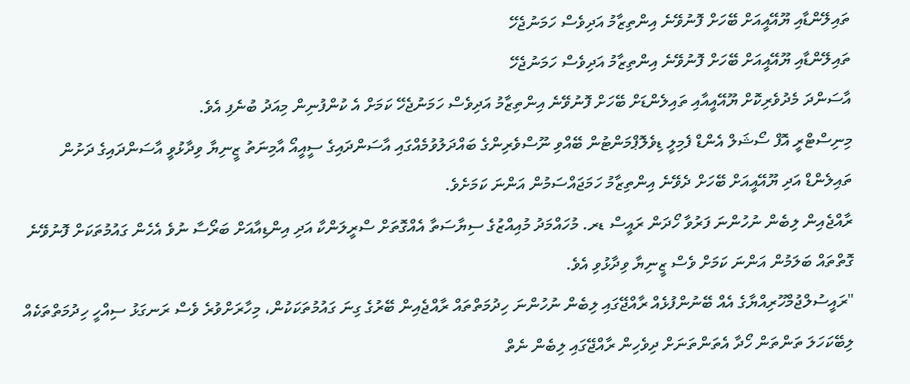ތައިލޭންޑާއި ޔޫއޭއީއަށް ބޭހަށް ފޮނުވޭނެ އިންތިޒާމު އަދިވެސް ހަމަނުޖެހޭ
ތައިލޭންޑާއި ޔޫއޭއީއަށް ބޭހަށް ފޮނުވޭނެ އިންތިޒާމު އަދިވެސް ހަމަނުޖެހޭ
އާސަންދަ މެދުވެރިކޮށް ޔޫއޭއީއާއި ތައިލެންޑަށް ބޭހަށް ފޮނުވޭނެ އިންތިޒާމު އަދިވެސް ހަމަނުޖެހޭ ކަމަށް އެ ކުންފުނިން މިއަދު ބުނެފި އެވެ.
މިނިސްޓްރީ އޮފް ސޯޝަލް އެންޑް ފެމިލީ ޑިވެލޮޕްމަންޓުން ބޭއްވި ނޫސްވެރިންގެ ބައްދަލުވުމެއްގައި އާސަންދައިގެ ސީއީއޯ އާމިނަތު ޒީނިޔާ ވިދާޅުވީ އާސަންދައިގެ ދަށުން ތައިލެންޑް އަދި ޔޫއޭއީއަށް ބޭހަށް ދެވޭނެ އިންތިޒާމު ހަމަޖައްސަމުން އަންނަ ކަމަށެވެ.
ރާއްޖެއިން ލިބެން ނުހުންނަ ފަރުވާ ހޯދަން ރައީސް ޑރ. މުހައްމަދު މުއިއްޒުގެ ސިޔާސަތާ އެއްގޮތަށް ސްރީލަންކާ އަދި އިންޑިއާއަށް ބަރޯސާ ނުވެ އެހެން ގައުމުތަކަށް ފޮނުވޭނެ ގޮތްތައް ބަލަމުން އަންނަ ކަމަށް ވެސް ޒީނިޔާ ވިދާޅުވި އެވެ.
"ރައީސުލްޖުމްހޫރިއްޔާގެ އެއް ބޭނުންފުޅެއް ރާއްޖޭގައި ލިބެން ނުހުންނަ ހިދުމަތްތައް ރާއްޖެއިން ބޭރުގެ ގިނަ ގައުމުތަކަކުން، މިހާރަށްވުރެ ވެސް ރަނގަޅު ސިއްހީ ހިދުމަތްތަކެއް ލިބޭކަހަލަ ތަންތަން ހޯދާ އެތަންތަނަށް ދިވެހިން ރާއްޖޭގައި ލިބެން ނެތް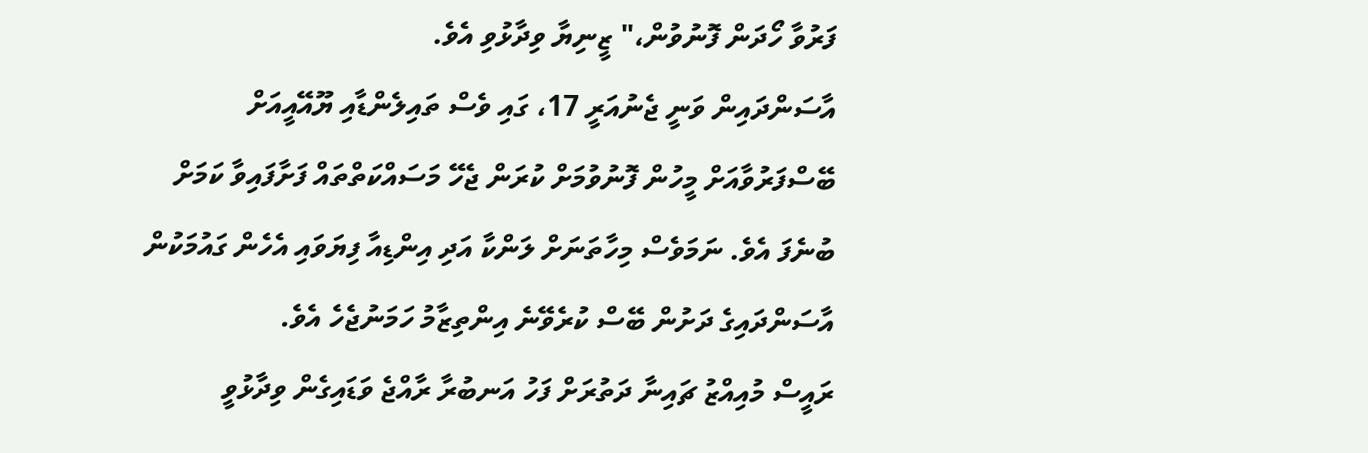ފަރުވާ ހޯދަން ފޮނުވުން،" ޒީނިޔާ ވިދާޅުވި އެވެ.
އާސަންދައިން ވަނީ ޖެނުއަރީ 17، ގައި ވެސް ތައިލެންޑާއި ޔޫއޭއީއަށް ބޭސްފަރުވާއަށް މީހުން ފޮނުވުމަށް ކުރަން ޖެހޭ މަސައްކަތްތައް ފަށާފައިވާ ކަމަށް ބުނެފަ އެވެ. ނަމަވެސް މިހާތަނަށް ލަންކާ އަދި އިންޑިއާ ފިޔަވައި އެހެން ގައުމަކުން އާސަންދައިގެ ދަށުން ބޭސް ކުރެވޭނެ އިންތިޒާމު ހަމަނުޖެހެ އެވެ.
ރައީސް މުއިއްޒު ޗައިނާ ދަތުރަށް ފަހު އަނބުރާ ރާއްޖެ ވަޑައިގެން ވިދާޅުވީ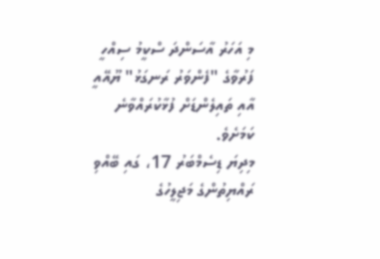މި އަހަރު އާސަންދަ ސްކީމު ސިއްހީ ފަރުވާގެ "ފެންވަރު ރަނގަޅު" ޔޫއޭއީ އާއި ތައިލެންޑަށް ފުޅާކުރައްވާނެ ކަމަށެވެ.
މިދިޔަ ޑިސެމްބަރު 17، ގައި ބޭއްވި ރައްޔިތުންގެ މަޖިލީހުގެ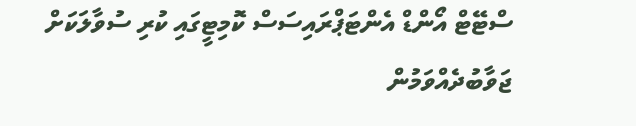ސްޓޭޓް އޯންޑް އެންޓަޕްރައިސަސް ކޮމިޓީގައި ކުރި ސުވާލަކަށް ޖަވާބުދެއްވަމުން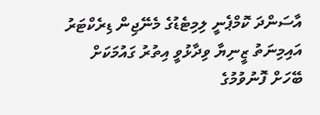އާސަންދަ ކޮމްޕެނީ ލިމިޓެޑުގެ މެނޭޖިން ޑިރެކްޓަރު އައިމިނަތު ޒީނިޔާ ވިދާޅުވީ އިތުރު ގައުމަކަށް ބޭހަށް ފޮނުވުމުގެ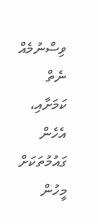ވިސްނުމެއް ނެތް ކަމަށާއި، އެހެން ގައުމުތަކަށް މީހުން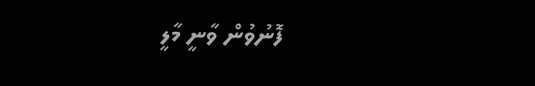ފޮނުވުން ވާނީ މާލީ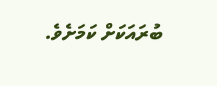ބުރައަކަށް ކަމަށެވެ.